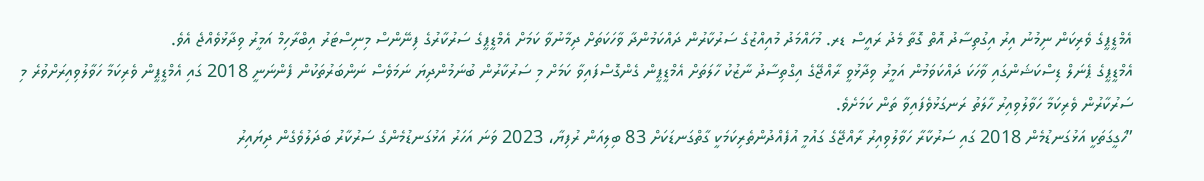އެމްޑީޕީގެ ވެރިކަން ނިމުނު އިރު އިގުތިސާދު އޮތް ގޮތާ މެދު ރައީސް ޑރ. މުހައްމަދު މުއިއްޒުގެ ސަރުކާރުން ދައްކަމުންދާ ވާހަކަތަށް ދިމާނުވާ ކަމަށް އެމްޑީޕީގެ ސަރުކާރުގެ ފިނޭންސް މިނިސްޓަރު އިބްރާހިމް އަމީރު ވިދާޅުވެއްޖެ އެވެ.
އެމްޑީޕީގެ ޕެނަލް ޑިސްކަޝަންގައި ވާހަކަ ދައްކަވަމުން އަމީރު ވިދާޅުވީ ރާއްޖޭގެ އިގްތިސާދު ނާޒުކު ހާލަތަށް އެމްޑީޕީން ގެންގޮސްފައިވާ ކަމަށް މި ސަރުކާރުން ބުނަމުންދިޔަ ނަމަވެސް ނަންބަރުތަކުން ފެންނަނީ 2018 ގައި އެމްޑީޕީން ވެރިކަމާ ހަވާލުވިއިރަށްވުރެ މި ސަރުކާރުން ވެރިކަމާ ހަވާލުވިއިރު ހާލަތު ރަނގަޅުވެފައިވާ ތަން ކަމަށެވެ.
”ހަގީގަތަކީ އަޅުގަނޑުމެން 2018 ގައި ސަރުކާރާ ހަވާލުވިއިރު ރާއްޖޭގެ ގައުމީ އުފެއްދުންތެރިކަމަކީ ގާތްގަނޑަކަށް 83 ބިލިއަން ރުފިޔާ، 2023 ވަނަ އަހަރު އަޅުގަނޑުމެންގެ ސަރުކާރު ބަދަލުވެގެން ދިޔައިރު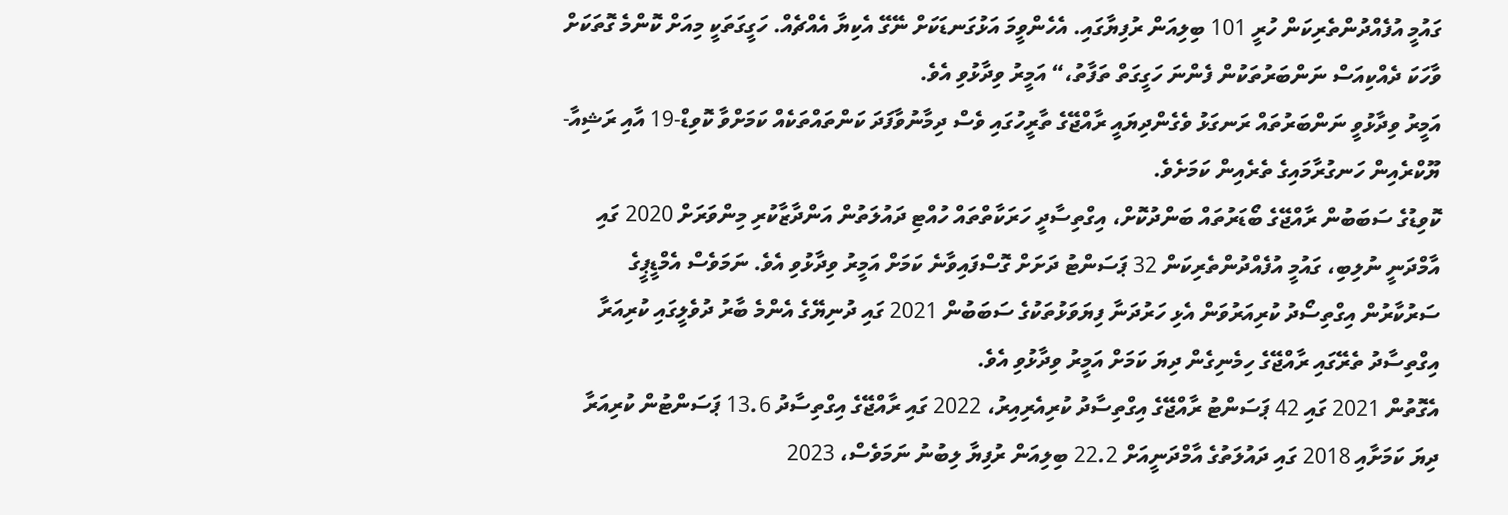ގައުމީ އުފެއްދުންތެރިކަން ހުރީ 101 ބިލިއަން ރުފިޔާގައި. އެހެންވީމަ އަޅުގަނޑަކަށް ނޭގޭ އެކިޔާ އެއްޗެއް. ހަގީގަތަކީ މިއަށް ކޮންމެ ގޮތަކަށް ވާހަކަ ދެއްކިއަސް ނަންބަރުތަކުން ފެންނަ ހަގީގަތް ތަފާތު،“ އަމީރު ވިދާޅުވި އެވެ.
އަމީރު ވިދާޅުވީ ނަންބަރުތައް ރަނގަޅު ވެގެންދިޔައީ ރާއްޖޭގެ ތާރީހުގައި ވެސް ދިމާނުވާފަދަ ކަންތައްތަކެއް ކަމަށްވާ ކޮވިޑް-19 އާއި ރަޝިއާ-ޔޫކްރެއިން ހަނގުރާމައިގެ ތެރެއިން ކަމަށެވެ.
ކޮވިޑުގެ ސަބަބުން ރާއްޖޭގެ ބޯޑަރުތައް ބަންދުކޮށް، އިގްތިސާދީ ހަރަކާތްތައް ހުއްޓި ދައުލަތުން އަންދާޒާކުރި މިންވަރަށް 2020 ގައި އާމްދަނީ ނުލިބި، ގައުމީ އުފެއްދުންތެރިކަން 32 ޕަސަންޓު ދަށަށް ގޮސްފައިވާނެ ކަމަށް އަމީރު ވިދާޅުވި އެވެ. ނަމަވެސް އެމްޑީޕީގެ ސަރުކާރުން އިގްތިސޯދު ކުރިއަރުވަން އެޅި ހަރުދަނާ ފިޔަވަޅުތަކުގެ ސަބަބުން 2021 ގައި ދުނިޔޭގެ އެންމެ ބާރު ދުވެލީގައި ކުރިއަރާ އިގްތިސާދު ތެރޭގައި ރާއްޖޭގެ ހިމެނިގެން ދިޔަ ކަމަށް އަމީރު ވިދާޅުވި އެވެ.
އެގޮތުން 2021 ގައި 42 ޕަސަންޓު ރާއްޖޭގެ އިގްތިސާދު ކުރިއެރިއިރު، 2022 ގައި ރާއްޖޭގެ އިގްތިސާދު 13.6 ޕަސަންޓުން ކުރިއަރާ ދިޔަ ކަމަށާއި 2018 ގައި ދައުލަތުގެ އާމްދަނީއަށް 22.2 ބިލިއަން ރުފިޔާ ލިބުނު ނަމަވެސް، 2023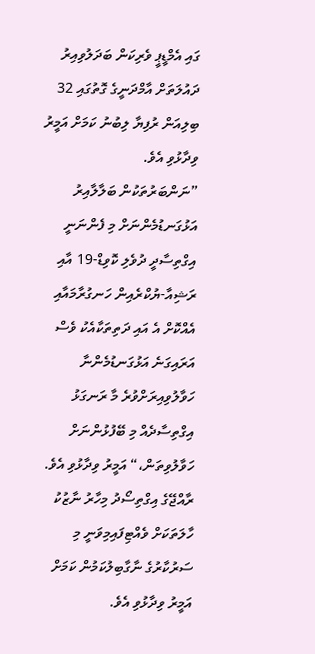ގައި އެމްޑީޕީ ވެރިކަން ބަދަލުވިއިރު ދައުލަތަށް އާމްދަނީގެ ގޮތުގައި 32 ބިލިއަން ރުފިޔާ ލިބުނު ކަމަށް އަމީރު ވިދާޅުވި އެވެ.
”ނަންބަރުތަކުން ބަލާލާއިރު އަޅުގަނޑުމެންނަށް މި ފެންނަނީ އިގްތިސާދީ ދުވެލި ކޮވިޑް-19 އާއި ރަޝިއާ-ޔުކްރެއިން ހަނގުރާމައާއި އެއްކޮށް އެ އައި ދަތިތަކާއެކު ވެސް އަރައިގަނެ އަޅުގަނޑުމެންނާ ހަވާލުވިއިރަށްވުރެ މާ ރަނގަޅު އިގްތިސާދެއް މި ބޭފުޅުންނަށް ހަވާލުވިތަން،“ އަމީރު ވިދާޅުވި އެވެ.
ރާއްޖޭގެ އިގްތިސޯދު މިހާރު ނާޒުކު ހާލަތަކަށް ވެއްޓިފައިމިވަނީ މި ސަރުކާރުގެ ނާގާބިލުކަމުން ކަމަށް އަމީރު ވިދާޅުވި އެވެ.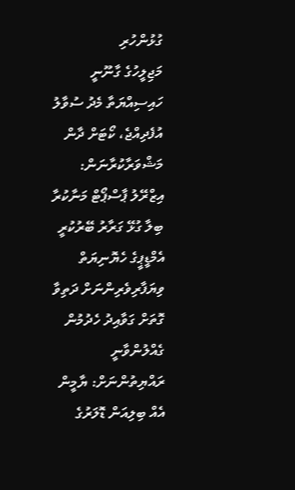ގުޅުންހުރި
މަޖިލީހުގެ ގާނޫނީ ހައިސިއްޔަތާ މެދު ސުވާލު އުފެދިއްޖެ، ކޯޓަށް ދާން މަޝްވަރާކުރާނަން:
އިޒްރޭލު ޕާސްޕޯޓް މަނާކުރާ ބިލާ ގުޅޭ ގަރާރު ބޭރުކުރީ އެމްޑީޕީގެ ހެޔޮނިޔަތް
ވިޔަފާރިވެރިންނަށް ދަތިވާ ގޮތަށް ގަވާއިދު ހެދުމުން ގެއްލުންވާނީ ރައްޔިތުންނަށް: ޔާމީން
އެއް ބިލިއަން ޑޮލަރުގެ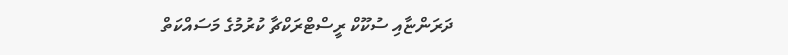ދަރަންޏާއި ސުކޫކް ރީސްޓްރަކްޗާ ކުރުމުގެ މަސައްކަތް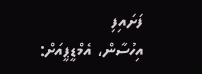ފަށައިފި
އިހުސާން، އެމްޑީޕީއަށް: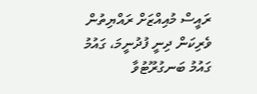ރައީސް މުއިއްޒަށް ރައްޔިތުން ވެރިކަން ދިނީ ފުދުނީމަ، ގައުމު
ގައުމު ބަނގުރޫޓުވާ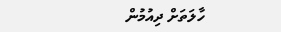ހާލަތަށް ދިއުމުން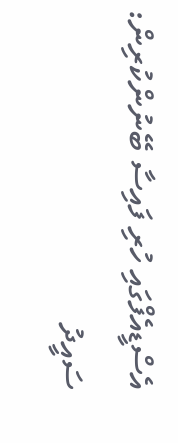އެސްޑީއެފްގައި ހުރި ފައިސާ ބޭނުންކުރިން: ސައީދު